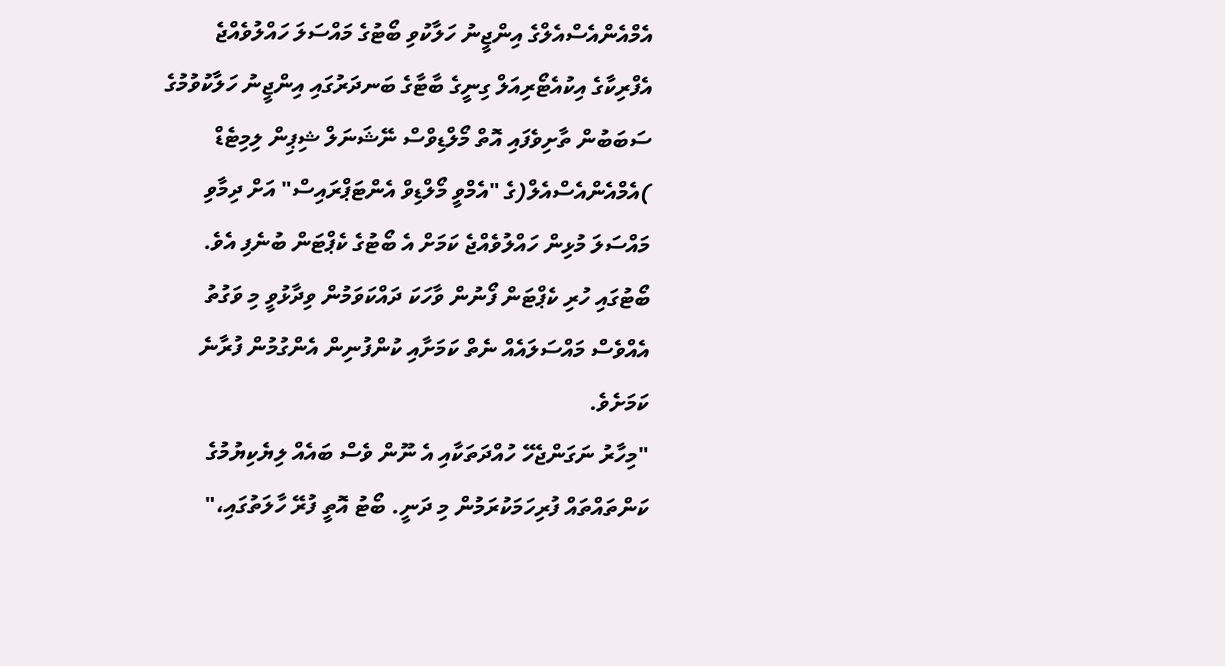އެމްއެންއެސްއެލްގެ އިންޖީނު ހަލާކުވި ބޯޓުގެ މައްސަލަ ހައްލުވެއްޖެ
އެފްރިކާގެ އިކުއެޓޯރިއަލް ގިނީގެ ބާޓާގެ ބަނދަރުގައި އިންޖީނު ހަލާކުވުމުގެ ސަބަބުން ތާށިވެފައި އޮތް މޯލްޑިވްސް ނޭޝަނަލް ޝިޕިން ލިމިޓެޑް )އެމްއެންއެސްއެލް(ގެ "އެމްވީ މޯލްޑިވް އެންޓަޕްރައިސް" އަށް ދިމާވި މައްސަލަ މުޅިން ހައްލުވެއްޖެ ކަމަށް އެ ބޯޓުގެ ކެޕްޓަން ބުނެފި އެވެ.
ބޯޓުގައި ހުރި ކެޕްޓަން ފޯނުން ވާހަކަ ދައްކަވަމުން ވިދާޅުވީ މި ވަގުތު އެއްވެސް މައްސަލައެއް ނެތް ކަމަށާއި ކުންފުނިން އެންގުމުން ފުރާނެ ކަމަށެވެ.
"މިހާރު ނަގަންޖެހޭ ހުއްދަތަކާއި އެ ނޫން ވެސް ބައެއް ލިޔެކިޔުމުގެ ކަންތައްތައް ފުރިހަމަކުރަމުން މި ދަނީ. ބޯޓު އޮތީ ފުރޭ ހާލަތުގައި،"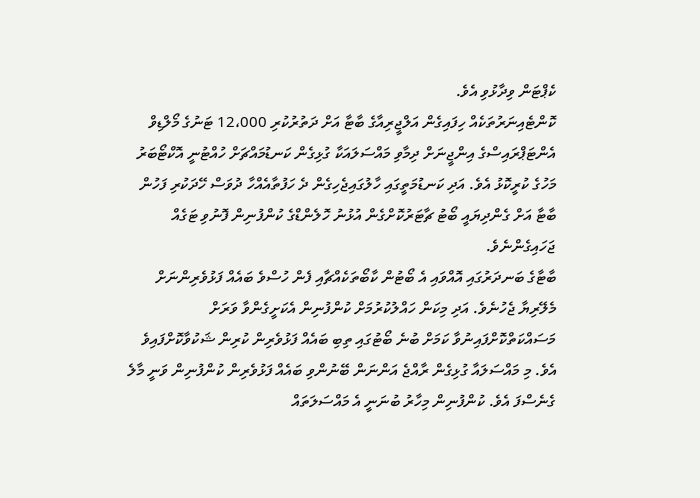ކެޕްޓަން ވިދާޅުވި އެވެ.
ކޮންޓެއިނަރުތަކެއް ހިފައިގެން އަލްޖީރިއާގެ ބާޓާ އަށް ދަތުރުކުރި 12،000 ޓަނުގެ މޯލްޑިވް އެންޓަޕްރައިސްގެ އިންޖީނަށް ދިމާވި މައްސަލައަކާ ގުޅިގެން ކަނޑުމައްޗަށް ހުއްޓުނީ އޮކްޓޯބަރު މަހުގެ ކުރީކޮޅު އެވެ. އަދި ކަނޑުމަތީގައި ހާލުގައިޖެހިގެން ދެ ހަފުތާއެއްހާ ދުވަސް ހޭދަކުރި ފަހުން ބާޓާ އަށް ގެންދިޔައީ ބޯޓު ޗާޓަރުކޮށްގެން އުޅުނު ހޮލެންޑްގެ ކުންފުނިން ފޮނުވި ޓަގެއް ޖަހައިގެންނެވެ.
ބާޓާގެ ބަނދަރުގައި އޮއްވައި އެ ބޯޓުން ކާބޯތަކެއްޗާއި ފެން ހުސްވެ ބައެއް ފަޅުވެރިންނަށް މެލޭރިޔާ ޖެހުނެވެ. އަދި މިކަން ހައްލުކުރުމަށް ކުންފުނިން އެކަށީގެންވާ ވަރަށް މަސައްކަތްކޮށްފައިނުވާ ކަމަށް ބުނެ ބޯޓުގައި ތިބި ބައެއް ފަޅުވެރިން ކުރިން ޝަކުވާކޮށްފައިވެ އެވެ. މި މައްސަލައާ ގުޅިގެން ރާއްޖެ އަންނަން ބޭނުންވި ބައެއް ފަޅުވެރިން ކުންފުނިން ވަނީ މާލެ ގެނެސްފަ އެވެ. ކުންފުނިން މިހާރު ބުނަނީ އެ މައްސަލަތައް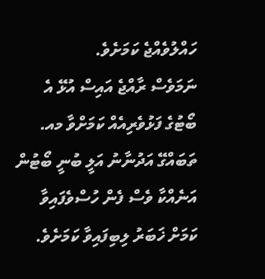ހައްލުވެއްޖެ ކަމަށެވެ.
ނަމަވެސް ރާއްޖެ އައިސް އުޅޭ އެ ބޯޓުގެ ފަޅުވެރިއެއް ކަމަށްވާ މއ. ތަބައްގޭ އަދުނާނު އަލީ ބުނީ ބޯޓުން އަނެއްކާ ވެސް ފެން ހުސްވެފައިވާ ކަމަށް ޚަބަރު ލިބިފައިވާ ކަމަށެވެ.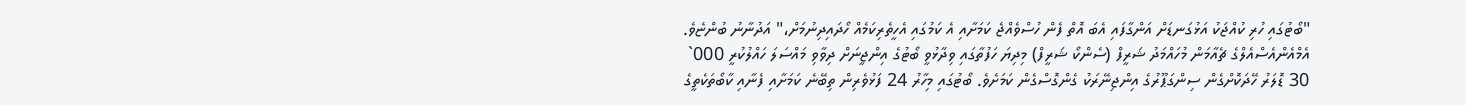"ބޯޓުގައި ހުރި ކުއްޖަކު އަޅުގަނޑަށް އަންގާފައި އެބަ އޮތް ފެން ހުސްވެއްޖެ ކަމަށާއި އެ ކަމުގައި އެހީތެރިކަމެއް ހޯދައިދިނުމަށް،" އަދުނާނު ބުންޏެވެ.
އެމްއެންއެސްއެލްގެ ޗެއާމަން މުހައްމަދު ޝަރީފް (ސެންކޯ ޝަރީފް) މިދިޔަ ހަފުތާގައި ވިދާޅުވީ ބޯޓުގެ އިންޖީނަށް ދިވާވި މައްސަލަ ހައްލުކުރީ 000` 30 ޑޮލަރު ހޭދަކޮށްގެން ސިންގަޕޫރުގެ އިންޖިނޭރަކު ގެންގޮސްގެން ކަމަށެވެ. ބޯޓުގައި މިހާރު 24 ފަޅުވެރިން ތިބޭނެ ކަމަށާއި ފެނާއި ކާބޯތަކެތީގެ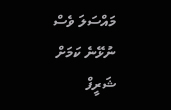މައްސަލަ ވެސް ނުޅޭނެ ކަމަށް ޝަރީފް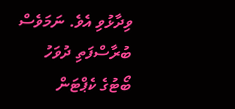ވިދާޅުވި އެވެ. ނަމަވެސް ބުރާސްފަތި ދުވަހު ބޯޓުގެ ކެޕްޓަން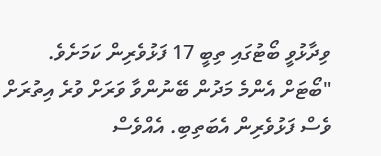ވިދާޅުވީ ބޯޓުގައި ތިބީ 17 ފަޅުވެރިން ކަމަށެވެ.
"ބޯޓަށް އެންމެ މަދުން ބޭނުންވާ ވަރަށް ވުރެ އިތުރަށް ވެސް ފަޅުވެރިން އެބަތިބި. އެއްވެސް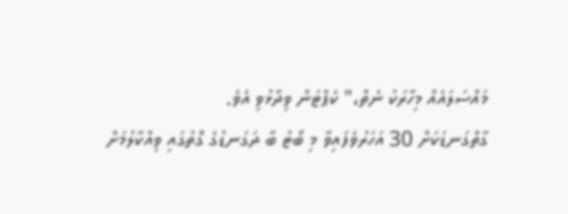މައްސަލައެއް މިހާރަކު ނެތް،" ކެޕްޓަން ވިދާޅުވި އެވެ.
ގާތްގަނޑަކަށް 30 އަހަރުވެފައިވާ މި ބޯޓު ބާ ދަގަނޑުގެ ގޮތުގައި ވިއްކާލުމަށް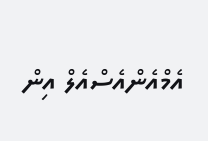އެމްއެންއެސްއެލް އިން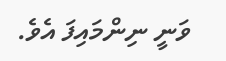ވަނީ ނިންމައިފަ އެވެ.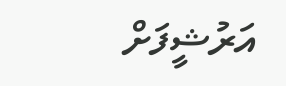އަރުޝީފަށް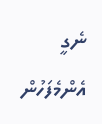ނެގީ
އެންމެފަހުން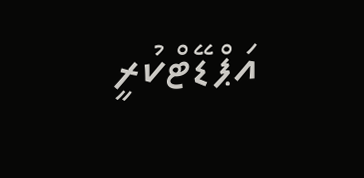އަޕްޑޭޓްކުރީ